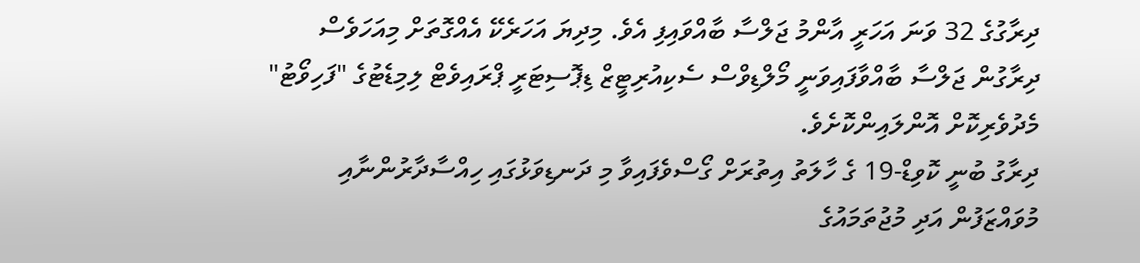ދިރާގުގެ 32 ވަނަ އަހަރީ އާންމު ޖަލްސާ ބާއްވައިފި އެވެ. މިދިޔަ އަހަރެކޭ އެއްގޮތަށް މިއަހަވެސް ދިރާގުން ޖަލްސާ ބާއްވާފައިވަނީ މޯލްޑިވްސް ސެކިއުރިޓީޒް ޑިޕޮސިޓަރީ ޕްރައިވެޓް ލިމިޑެޓުގެ "ފަހިވޯޓު" މެދުވެރިކޮށް އޮންލައިންކޮށެވެ.
ދިރާގު ބުނީ ކޮވިޑް-19 ގެ ހާލަތު އިތުރަށް ގޯސްވެފައިވާ މި ދަނޑިވަޅުގައި ހިއްސާދާރުންނާއި މުވައްޒަފުން އަދި މުޖުތަމައުގެ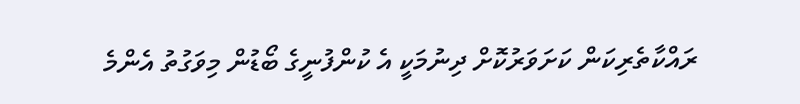ރައްކާތެރިކަން ކަށަވަރުކޮށް ދިނުމަކީ އެ ކުންފުނީގެ ބޯޑުން މިވަގުތު އެންމެ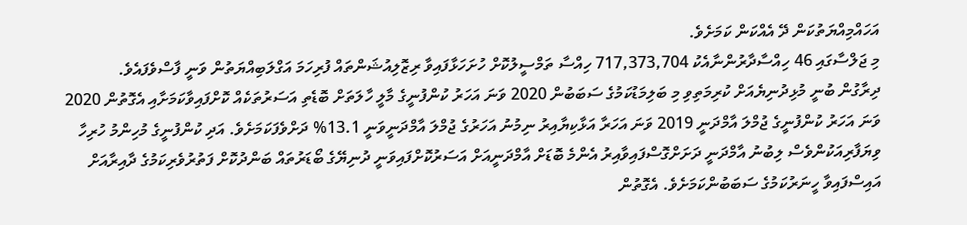އަހައްމިއްޔަތުކަން ދޭ އެއްކަން ކަމަށެވެ.
މި ޖަލްސާގައި 46 ހިއްސާދާރުންނާއެކު 717,373,704 ހިއްސާ ތަމްސީލުކޮށް ހުށަހަޅާފައިވާ ރިޒޮލިއުޝަންތައް ފުރިހަމަ އަގްލަބިއްޔަތުން ވަނީ ފާސްވެފައެވެ.
ދިރާގުން ބުނީ މުޅިދުނިޔެއަށް ކުރިމަތިވި މި ބަލިމަޑުކަމުގެ ސަބަބުން 2020 ވަނަ އަހަރު ކުންފުނީގެ މާލީ ހާލަތަށް ބޮޑެތި އަސަރުތަކެއް ކޮށްފައިވާކަމަށާއި އެގޮތުން 2020 ވަނަ އަހަރު ކުންފުނީގެ ޖުމްލަ އާމްދަނީ 2019 ވަނަ އަހަރާ އަޅާކިޔާއިރު ނިމުނު އަހަރުގެ ޖުމްލަ އާމްދަނީވަނީ 13.1% ދަށްވެފަކަމަށެވެ. އަދި ކުންފުނީގެ މުހިންމު ހުރިހާ ވިޔަފާރިއަކުންވެސް ލިބުނު އާމްދަނީ ދަށަށްގޮސްފައިވާއިރު އެންމެ ބޮޑަށް އާމްދަނީއަށް އަސަރުކޮށްފައިވަނީ ދުނިޔޭގެ ބޯޑަރުތައް ބަންދުކޮށް ފަތުރުވެރިކަމުގެ ދާއިރާއަށް އައިސްފައިވާ ހީނަރުކަމުގެ ސަބަބުންކަމަށެވެ. އެގޮތުން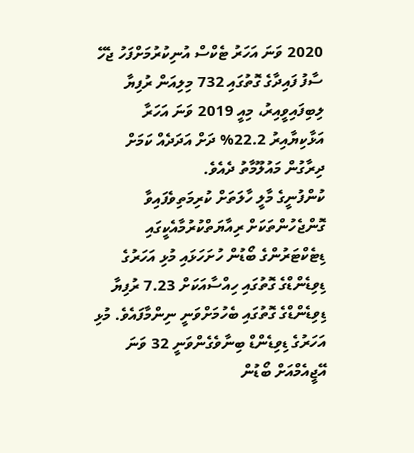2020 ވަނަ އަހަރު ޓެކްސް އުނިކުރުމަށްފަހު ޖެހޭ ސާފު ފައިދާގެ ގޮތުގައި 732 މިލިއަން ރުފިޔާ ލިބިފައިވީއިރު، މިއީ 2019 ވަނަ އަހަރާ އަޅާކިޔާއިރު 22.2% ދަށް އަދަދެއް ކަމަށް ދިރާގުން މައުލޫމާތު ދެއެވެ.
ކުންފުނީގެ މާލީ ހާލަތަށް ކުރިމަތިވެފައިވާ ގޮންޖެހުންތަކަށް ރިއާޔަތްކުރުމާއެކީގައި ޑިޓެކްޓަރުންގެ ބޯޑުން ހުށަހަޅައި މުޅި އަހަރުގެ ޑިވިޑެންޑްގެ ގޮތުގައި ހިއްސާއަކަށް 7.23 ރުފިޔާ ޑިވިޑެންޑްގެ ގޮތުގައި ބެހުމަށްވަނީ ނިންމާފައެވެ. މުޅި އަހަރުގެ ޑިވިޑެންޑް ބިނާވެގެންވަނީ 32 ވަނަ އޭޖީއެމްއަށް ބޯޑުން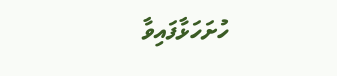ހުށަހަޅާފައިވާ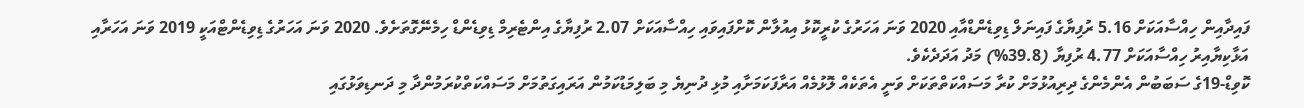ފައިދާއިން ހިއްސާއަކަށް 5.16 ރުފިޔާގެ ފައިނަލް ޑިވިޑެންޑްއާއި 2020 ވަނަ އަހަރުގެ ކުރީކޮޅު އިއުލާން ކޮށްފައިވައި ހިއްސާއަކަށް 2.07 ރުފިޔާގެ އިންޓެރިމް ޑިވިޑެންޑް ހިމެނޭގޮތަށެވެ. 2020 ވަނަ އަހަރުގެ ޑިވިޑެންޓްއަކީ 2019 ވަނަ އަހަރާއި އަޅާކިޔާއިރު ހިއްސާއަކަށް 4.77 ރުފިޔާ (39.8%) މަދު އަދަދެކެވެ.
ކޮވިޑް-19ގެ ސަބަބުން އެންމެންގެ ދިރިއުޅުމަށް ކުރާ މަސައްކަތްތަކަށް ވަނީ އެތަކެއް ލޮޅުމެއް އަރާފަކަމަށާއި މުޅި ދުނިޔެ މި ބަލިމަޑުކަމުން އަރައިގަތުމަށް މަސައްކަތްކުރަމުންދާ މި ދަނޑިވަޅުގައި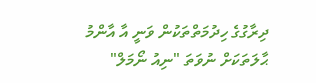ދިރާގުގެ ހިދުމަތްތަކުން ވަނީ އާ އާންމު ޙާލަތަކަށް ނުވަތަ "ނިއު ނޯމަލް"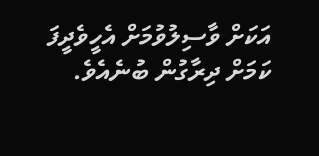އަކަށް ވާސިލުވުމަށް އެހީވެދީފަ ކަމަށް ދިރާގުން ބުނެއެވެ.